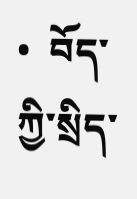•  བོད་ཀྱི་སྲིད་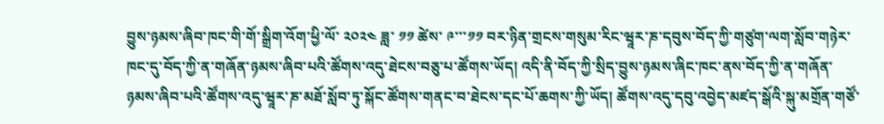བྱུས་ཉམས་ཞིབ་ཁང་གི་གོ་སྒྲིག་འོག་ཕྱི་ལོ་ ༢༠༢༤ ཟླ་ ༡༡ ཚེས་ ༩་་་༡༡ བར་ཉིན་གྲངས་གསུམ་རིང་ཝཱར་ཎ་དབུས་བོད་ཀྱི་གཙུག་ལག་སློབ་གཉེར་ཁང་དུ་བོད་ཀྱི་ན་གཞོན་ཉམས་ཞིབ་པའི་ཚོགས་འདུ་ཐེངས་བཅུ་པ་ཚོགས་ཡོད། འདི་ནི་བོད་ཀྱི་སྲིད་བྱུས་ཉམས་ཞིང་ཁང་ནས་བོད་ཀྱི་ན་གཞོན་ཉམས་ཞིབ་པའི་ཚོགས་འདུ་ཝཱར་ཎ་མཐོ་སློབ་ཏུ་སྐོང་ཚོགས་གནང་བ་ཐེངས་དང་པོ་ཆགས་ཀྱི་ཡོད། ཚོགས་འདུ་དབུ་འབྱེད་མཛད་སྒོའི་སྐུ་མགྲོན་གཙོ་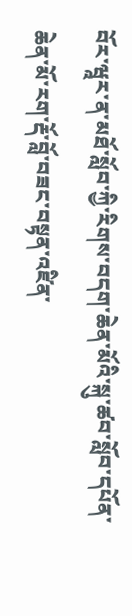བོར་ཝཱར་ན་མཐོ་སློབ་ཀྱི་རིགས་བདག་ཆེན་མོའི་སྐུ་ཚབ་སློབ་དཔོན་ཆེན་མོ་རག་རྡོ་བློ་བཟང་བསྟན་འཛིན་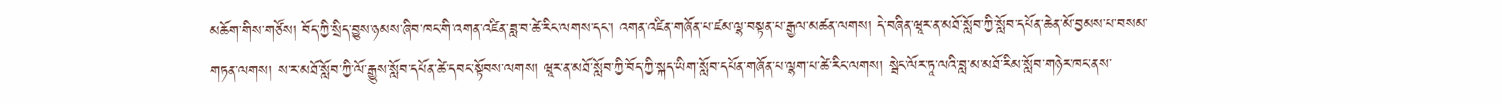མཆོག་གིས་གཙོས། བོད་ཀྱི་སྲིད་བྱུས་ཉམས་ཞིབ་ཁང་གི་འགན་འཛིན་ཟླ་བ་ཚེ་རིང་ལགས་དང་། འགན་འཛིན་གཞོན་པ་ཛམ་ལྷ་བསྟན་པ་རྒྱལ་མཚན་ལགས། དེ་བཞིན་ཝཱར་ན་མཐོ་སློབ་ཀྱི་སློབ་དཔོན་ཆེན་མོ་བྱམས་པ་བསམ་གཏན་ལགས། ས་ར་མཐོ་སློབ་ཀྱི་ལོ་རྒྱུས་སློབ་དཔོན་ཚེ་དབང་སྟོབས་ལགས། ཝཱར་ན་མཐོ་སློབ་ཀྱི་བོད་ཀྱི་སྐད་ཡིག་སློབ་དཔོན་གཞོན་པ་ལྷག་པ་ཚེ་རིང་ལགས། སྦེང་ལོར་ཏཱ་ལའི་བླ་མ་མཐོ་རིམ་སློབ་གཉེར་ཁང་ནས་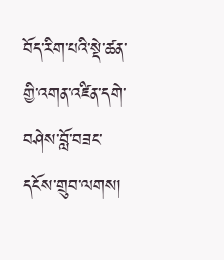བོད་རིག་པའི་སྡེ་ཚན་གྱི་འགན་འཛིན་དགེ་བཤེས་བློ་བཟང་དངོས་གྲུབ་ལགས།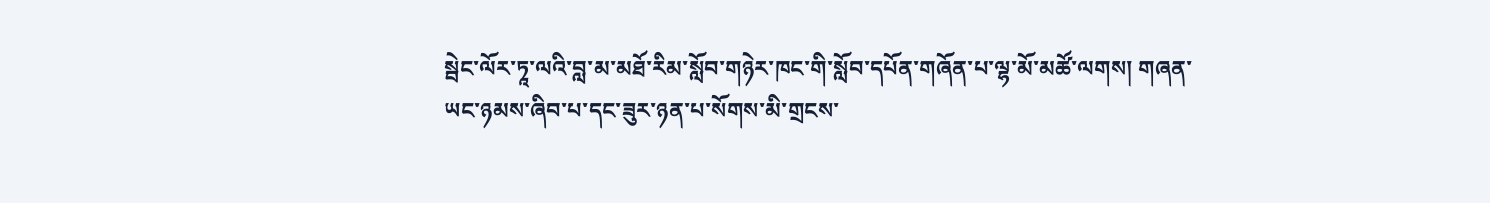སྦེང་ལོར་ཏཱ་ལའི་བླ་མ་མཐོ་རིམ་སློབ་གཉེར་ཁང་གི་སློབ་དཔོན་གཞོན་པ་ལྷ་མོ་མཚོ་ལགས། གཞན་ཡང་ཉམས་ཞིབ་པ་དང་ཟུར་ཉན་པ་སོགས་མི་གྲངས་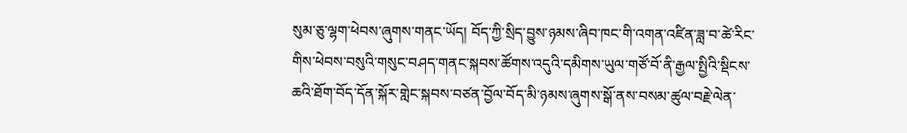སུམ་ཅུ་ལྷག་ཕེབས་ཞུགས་གནང་ཡོད། བོད་ཀྱི་སྲིད་བྱུས་ཉམས་ཞིབ་ཁང་གི་འགན་འཛིན་ཟླ་བ་ཚེ་རིང་གིས་ཕེབས་བསུའི་གསུང་བཤད་གནང་སྐབས་ཚོགས་འདུའི་དམིགས་ཡུལ་གཙོ་བོ་ནི་རྒྱལ་སྤྱིའི་སྡིངས་ཆའི་ཐོག་བོད་དོན་སྐོར་གླེང་སྐབས་བཙན་བྱོལ་བོད་མི་ཉམས་ཞུགས་སྒོ་ནས་བསམ་ཚུལ་བརྗེ་ལེན་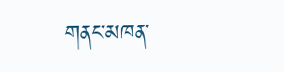གནང་མཁན་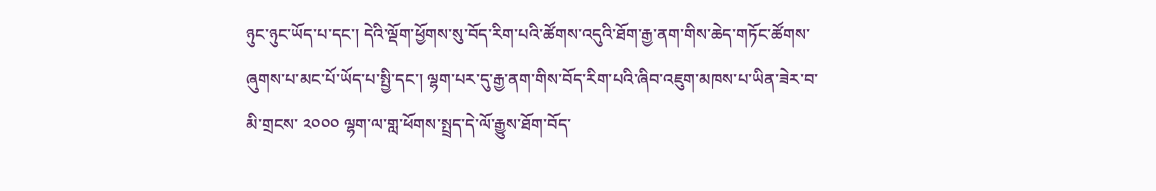ཉུང་ཉུང་ཡོད་པ་དང་། དེའི་ལྡོག་ཕྱོགས་སུ་བོད་རིག་པའི་ཚོགས་འདུའི་ཐོག་རྒྱ་ནག་གིས་ཆེད་གཏོང་ཚོགས་ཞུགས་པ་མང་པོ་ཡོད་པ་སྤྱི་དང་། ལྷག་པར་དུ་རྒྱ་ནག་གིས་བོད་རིག་པའི་ཞིབ་འཇུག་མཁས་པ་ཡིན་ཟེར་བ་མི་གྲངས་ ༢༠༠༠ ལྷག་ལ་གླ་ཕོགས་སྤྲད་དེ་ལོ་རྒྱུས་ཐོག་བོད་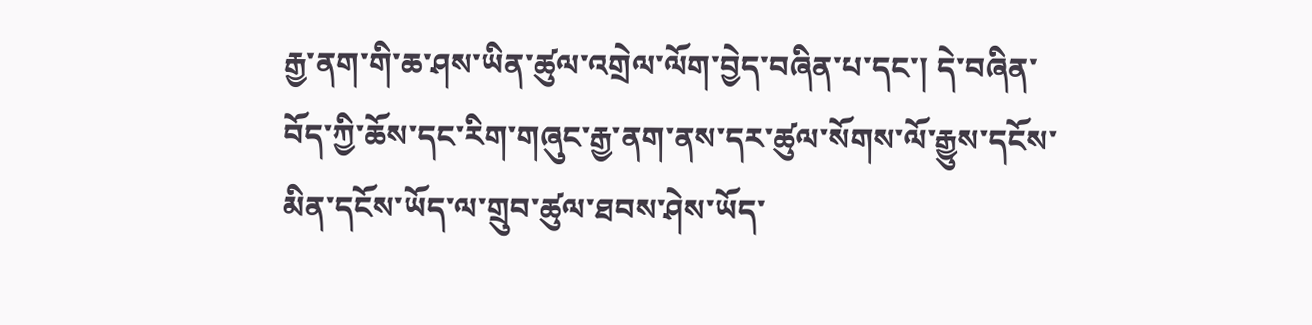རྒྱ་ནག་གི་ཆ་ཤས་ཡིན་ཚུལ་འགྲེལ་ལོག་བྱེད་བཞིན་པ་དང་། དེ་བཞིན་བོད་ཀྱི་ཆོས་དང་རིག་གཞུང་རྒྱ་ནག་ནས་དར་ཚུལ་སོགས་ལོ་རྒྱུས་དངོས་མིན་དངོས་ཡོད་ལ་གྲུབ་ཚུལ་ཐབས་ཤེས་ཡོད་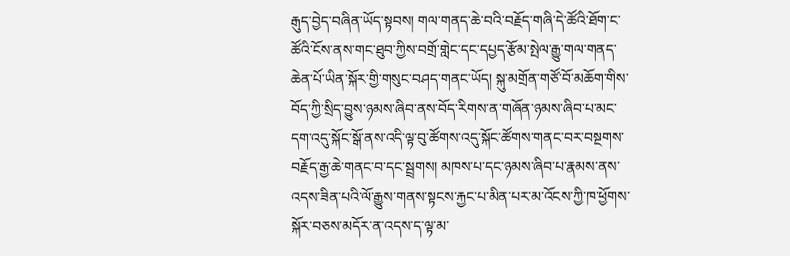རྒུད་བྱེད་བཞིན་ཡོད་སྟབས། གལ་གནད་ཆེ་བའི་བརྗོད་གཞི་དེ་ཚོའི་ཐོག་ང་ཚོའི་ངོས་ནས་གང་ཐུབ་ཀྱིས་བགྲོ་གླེང་དང་དཔྱད་རྩོམ་སྤེལ་རྒྱུ་གལ་གནད་ཆེན་པོ་ཡིན་སྐོར་གྱི་གསུང་བཤད་གནང་ཡོད། སྐུ་མགྲོན་གཙོ་བོ་མཆོག་གིས་བོད་ཀྱི་སྲིད་བྱུས་ཉམས་ཞིབ་ནས་བོད་རིགས་ན་གཞོན་ཉམས་ཞིབ་པ་མང་དག་འདུ་སྐོང་སྒོ་ནས་འདི་ལྟ་བུ་ཚོགས་འདུ་སྐོང་ཚོགས་གནང་བར་བསྔགས་བརྗོད་རྒྱ་ཆེ་གནང་བ་དང་སྦྲགས། མཁས་པ་དང་ཉམས་ཞིབ་པ་རྣམས་ནས་འདས་ཟིན་པའི་ལོ་རྒྱུས་གནས་སྟངས་རྐྱང་པ་མིན་པར་མ་འོངས་ཀྱི་ཁ་ཕྱོགས་སྐོར་བཅས་མདོར་ན་འདས་ད་ལྟ་མ་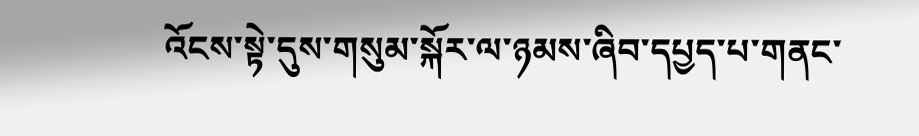འོངས་སྟེ་དུས་གསུམ་སྐོར་ལ་ཉམས་ཞིབ་དཔྱད་པ་གནང་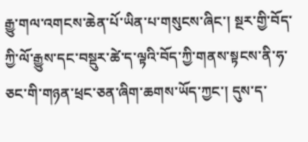རྒྱུ་གལ་འགངས་ཆེན་པོ་ཡིན་པ་གསུངས་ཞིང་། སྔར་གྱི་བོད་ཀྱི་ལོ་རྒྱུས་དང་བསྡུར་ཚེ་ད་ལྟའི་བོད་ཀྱི་གནས་སྟངས་ནི་ཧ་ཅང་གི་གཉན་ཕྲང་ཅན་ཞིག་ཆགས་ཡོད་ཀྱང་། དུས་ད་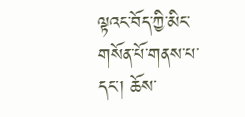ལྟའང་བོད་ཀྱི་མིང་གསོན་པོ་གནས་པ་དང་། ཆོས་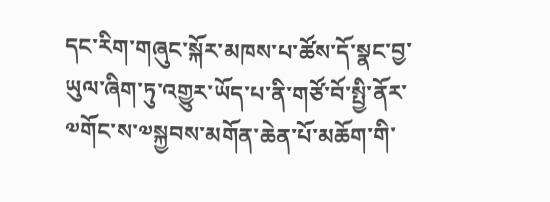དང་རིག་གཞུང་སྐོར་མཁས་པ་ཚོས་དོ་སྣང་བྱ་ཡུལ་ཞིག་ཏུ་འགྱུར་ཡོད་པ་ནི་གཙོ་བོ་སྤྱི་ནོར་༧གོང་ས་༧སྐྱབས་མགོན་ཆེན་པོ་མཆོག་གི་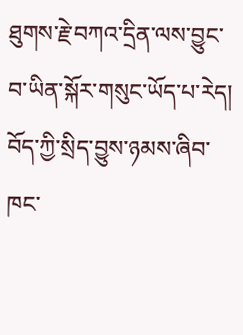ཐུགས་རྗེ་བཀའ་དྲིན་ལས་བྱུང་བ་ཡིན་སྐོར་གསུང་ཡོད་པ་རེད། བོད་ཀྱི་སྲིད་བྱུས་ཉམས་ཞིབ་ཁང་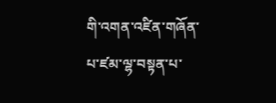གི་འགན་འཛིན་གཞོན་པ་ཛམ་ལྷ་བསྟན་པ་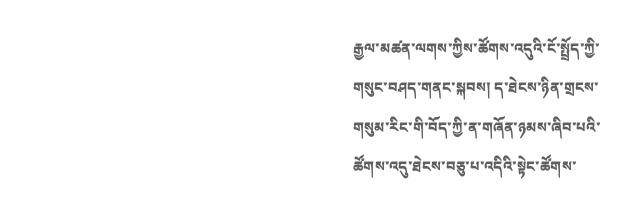རྒྱལ་མཚན་ལགས་ཀྱིས་ཚོགས་འདུའི་ངོ་སྤྲོད་ཀྱི་གསུང་བཤད་གནང་སྐབས། ད་ཐེངས་ཉིན་གྲངས་གསུམ་རིང་གི་བོད་ཀྱི་ན་གཞོན་ཉམས་ཞིབ་པའི་ཚོགས་འདུ་ཐེངས་བཅུ་པ་འདིའི་སྟེང་ཚོགས་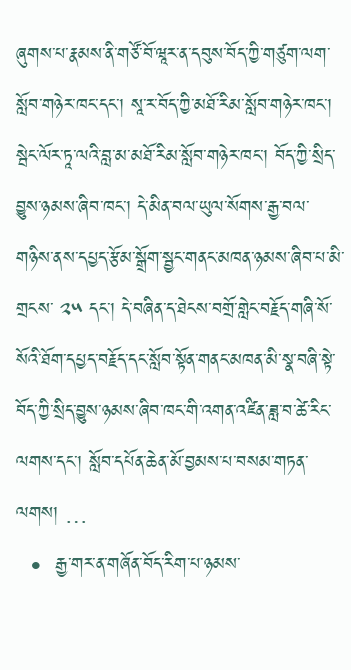ཞུགས་པ་རྣམས་ནི་གཙོ་བོ་ཝཱར་ན་དབུས་བོད་ཀྱི་གཙུག་ལག་སློབ་གཉེར་ཁང་དང་། སཱ་ར་བོད་ཀྱི་མཐོ་རིམ་སློབ་གཉེར་ཁང་། སྦེང་ལོར་ཏཱ་ལའི་བླ་མ་མཐོ་རིམ་སློབ་གཉེར་ཁང་། བོད་ཀྱི་སྲིད་བྱུས་ཉམས་ཞིབ་ཁང་། དེ་མིན་བལ་ཡུལ་སོགས་རྒྱ་བལ་གཉིས་ནས་དཔྱད་རྩོམ་སྒྲོག་སྦྱང་གནང་མཁན་ཉམས་ཞིབ་པ་མི་གྲངས་ ༢༥ དང་། དེ་བཞིན་ད་ཐེངས་བགྲོ་གླེང་བརྗོད་གཞི་སོ་སོའི་ཐོག་དཔྱད་བརྗོད་དང་སློབ་སྟོན་གནང་མཁན་མི་སྣ་བཞི་སྟེ་བོད་ཀྱི་སྲིད་བྱུས་ཉམས་ཞིབ་ཁང་གི་འགན་འཛིན་ཟླ་བ་ཚེ་རིང་ལགས་དང་། སློབ་དཔོན་ཆེན་མོ་བྱམས་པ་བསམ་གཏན་ལགས། …
  •  རྒྱ་གར་ན་གཞོན་བོད་རིག་པ་ཉམས་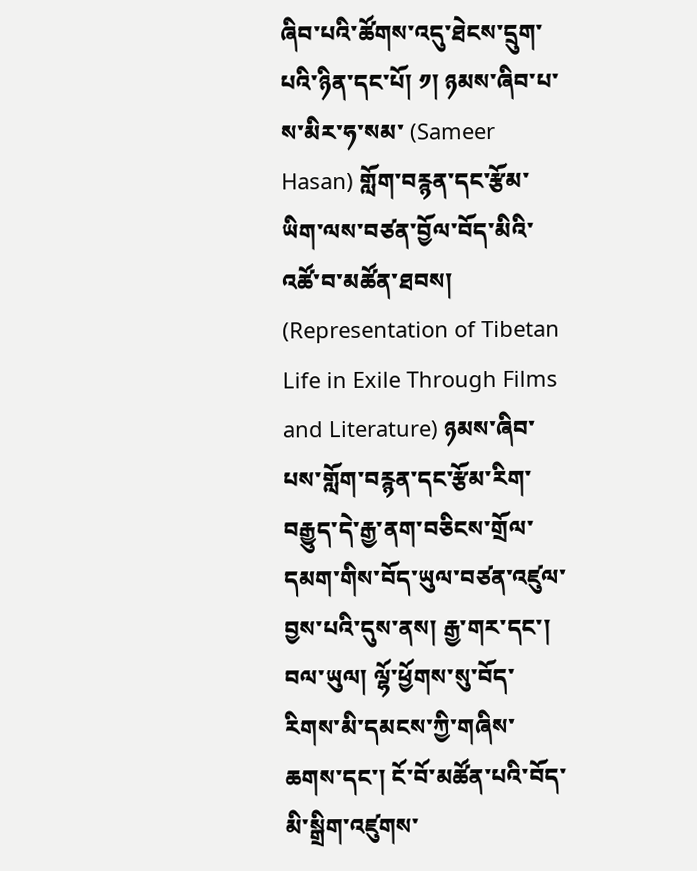ཞིབ་པའི་ཚོགས་འདུ་ཐེངས་དྲུག་པའི་ཉིན་དང་པོ། ༡། ཉམས་ཞིབ་པ་ས་མིར་ཧ་སམ་ (Sameer Hasan) གློག་བརྙན་དང་རྩོམ་ཡིག་ལས་བཙན་བྱོལ་བོད་མིའི་འཚོ་བ་མཚོན་ཐབས། (Representation of Tibetan Life in Exile Through Films and Literature) ཉམས་ཞིབ་པས་གློག་བརྙན་དང་རྩོམ་རིག་བརྒྱུད་དེ་རྒྱ་ནག་བཅིངས་གྲོལ་དམག་གིས་བོད་ཡུལ་བཙན་འཛུལ་བྱས་པའི་དུས་ནས། རྒྱ་གར་དང་། བལ་ཡུལ། ལྷོ་ཕྱོགས་སུ་བོད་རིགས་མི་དམངས་ཀྱི་གཞིས་ཆགས་དང་། ངོ་བོ་མཚོན་པའི་བོད་མི་སྒྲིག་འཛུགས་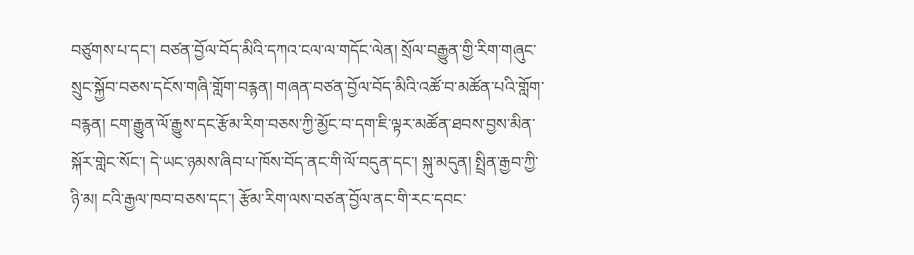བཙུགས་པ་དང་། བཙན་བྱོལ་བོད་མིའི་དཀའ་ངལ་ལ་གདོང་ལེན། སྲོལ་བརྒྱུན་གྱི་རིག་གཞུང་སྲུང་སྐྱོབ་བཅས་དངོས་གཞི་གློག་བརྙན། གཞན་བཙན་བྱོལ་བོད་མིའི་འཚོ་བ་མཚོན་པའི་གློག་བརྙན། ངག་རྒྱུན་ལོ་རྒྱུས་དང་རྩོམ་རིག་བཅས་ཀྱི་མྱོང་བ་དག་ཇི་ལྟར་མཚོན་ཐབས་བྱས་མིན་སྐོར་གླེང་སོང་། དེ་ཡང་ཉམས་ཞིབ་པ་ཁོས་བོད་ནང་གི་ལོ་བདུན་དང་། སྐུ་མདུན། སྤྲིན་རྒྱབ་ཀྱི་ཉི་མ། ངའི་རྒྱལ་ཁབ་བཅས་དང་། རྩོམ་རིག་ལས་བཙན་བྱོལ་ནང་གི་རང་དབང་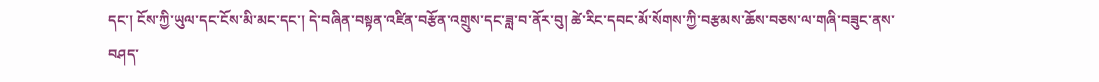དང་། ངོས་ཀྱི་ཡུལ་དང་ངོས་མི་མང་དང་། དེ་བཞིན་བསྟན་འཛིན་བརྩོན་འགྲུས་དང་ཟླ་བ་ནོར་བུ། ཚེ་རིང་དབང་མོ་སོགས་ཀྱི་བརྩམས་ཆོས་བཅས་ལ་གཞི་བཟུང་ནས་བཤད་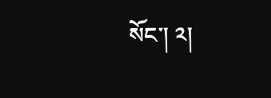སོང་། ༢།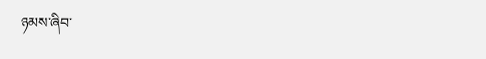ཉམས་ཞིབ་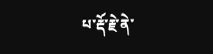པ་རྡོ་རྗེ་ནེ་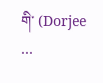གི་ (Dorjee …